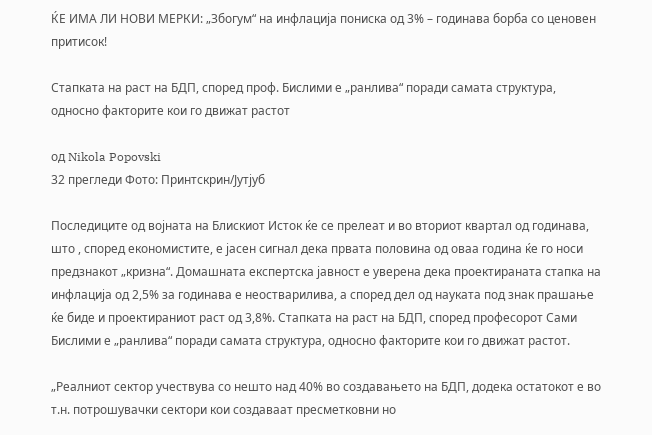ЌЕ ИМА ЛИ НОВИ МЕРКИ: „Збогум“ на инфлација пониска од 3% – годинава борба со ценовен притисок!

Стапката на раст на БДП, според проф. Бислими е „ранлива“ поради самата структура, односно факторите кои го движат растот

од Nikola Popovski
32 прегледи Фото: Принтскрин/Јутјуб

Последиците од војната на Блискиот Исток ќе се прелеат и во вториот квартал од годинава, што , според економистите, е јасен сигнал дека првата половина од оваа година ќе го носи предзнакот „кризна“. Домашната експертска јавност е уверена дека проектираната стапка на инфлација од 2,5% за годинава е неостварилива, а според дел од науката под знак прашање ќе биде и проектираниот раст од 3,8%. Стапката на раст на БДП, според професорот Сами Бислими е „ранлива“ поради самата структура, односно факторите кои го движат растот.

„Реалниот сектор учествува со нешто над 40% во создавањето на БДП, додека остатокот е во т.н. потрошувачки сектори кои создаваат пресметковни но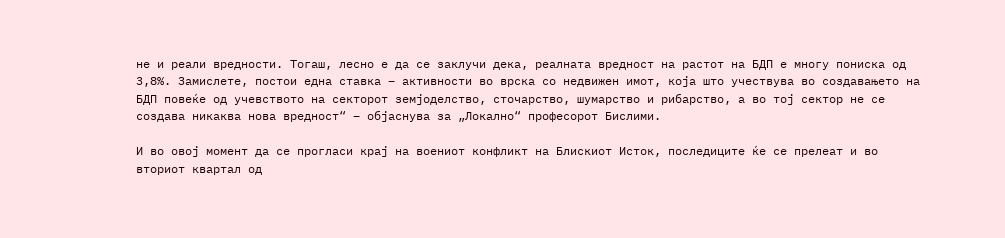не и реали вредности. Тогаш, лесно е да се заклучи дека, реалната вредност на растот на БДП е многу пониска од 3,8%. Замислете, постои една ставка – активности во врска со недвижен имот, која што учествува во создавањето на БДП повеќе од учевството на секторот земјоделство, сточарство, шумарство и рибарство, а во тој сектор не се создава никаква нова вредност“ – објаснува за „Локално“ професорот Бислими.

И во овој момент да се прогласи крај на воениот конфликт на Блискиот Исток, последиците ќе се прелеат и во вториот квартал од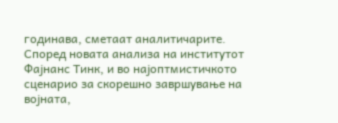годинава, сметаат аналитичарите. Според новата анализа на институтот Фајнанс Тинк, и во најоптмистичкото сценарио за скорешно завршување на војната,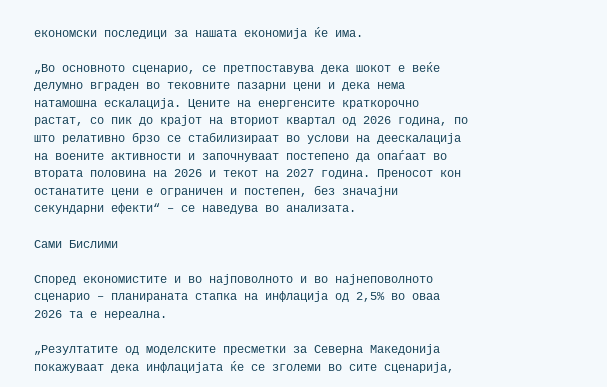економски последици за нашата економија ќе има.

„Во основното сценарио, се претпоставува дека шокот е веќе делумно вграден во тековните пазарни цени и дека нема натамошна ескалација. Цените на енергенсите краткорочно растат, со пик до крајот на вториот квартал од 2026 година, по што релативно брзо се стабилизираат во услови на деескалација на воените активности и започнуваат постепено да опаѓаат во втората половина на 2026 и текот на 2027 година. Преносот кон останатите цени е ограничен и постепен, без значајни секундарни ефекти“ – се наведува во анализата.

Сами Бислими

Според економистите и во најповолното и во најнеповолното сценарио – планираната стапка на инфлација од 2,5% во оваа 2026 та е нереална.

„Резултатите од моделските пресметки за Северна Македонија покажуваат дека инфлацијата ќе се зголеми во сите сценарија,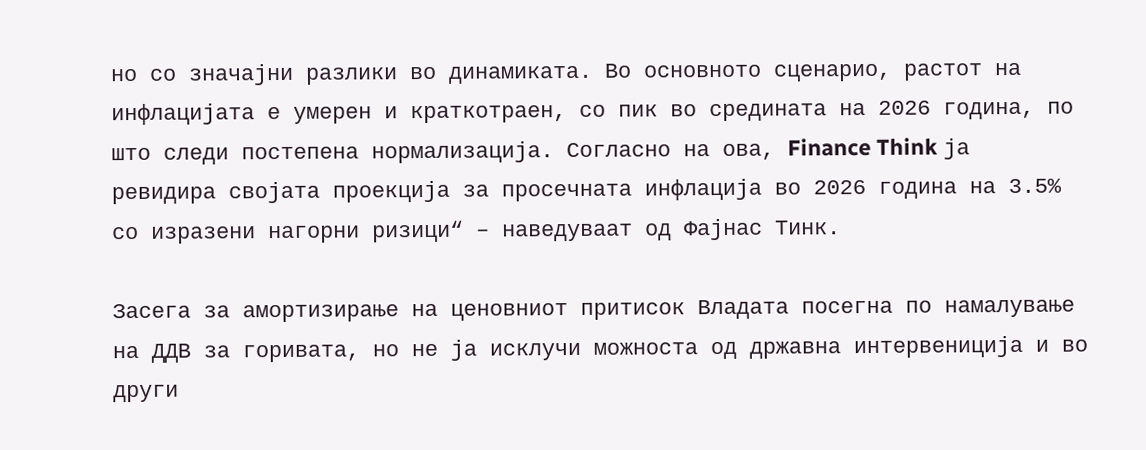но со значајни разлики во динамиката. Во основното сценарио, растот на инфлацијата е умерен и краткотраен, со пик во средината на 2026 година, по што следи постепена нормализација. Согласно на ова, Finance Think ја ревидира својата проекција за просечната инфлација во 2026 година на 3.5% со изразени нагорни ризици“ – наведуваат од Фајнас Тинк.

Засега за амортизирање на ценовниот притисок Владата посегна по намалување на ДДВ за горивата, но не ја исклучи можноста од државна интервениција и во други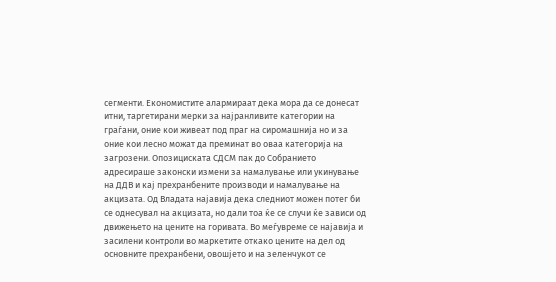сегменти. Економистите алармираат дека мора да се донесат итни, таргетирани мерки за најранливите категории на граѓани, оние кои живеат под праг на сиромашнија но и за оние кои лесно можат да преминат во оваа категорија на загрозени. Опозициската СДСМ пак до Собранието адресираше законски измени за намалување или укинување на ДДВ и кај прехранбените производи и намалување на акцизата. Од Владата најавија дека следниот можен потег би се однесувал на акцизата, но дали тоа ќе се случи ќе зависи од движењето на цените на горивата. Во меѓувреме се најавија и засилени контроли во маркетите откако цените на дел од основните прехранбени, овошјето и на зеленчукот се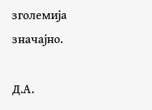зголемија значајно.

Д.А.